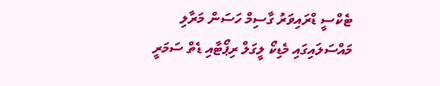ޓެކްސީ ޑްރައިވަރު ގާސިމް ހަސަން މަރާލި މައްސަލައިގައި މެޑިކޯ ލީގަލް ރިޕޯޓާއި ޑެތް ސަމަރީ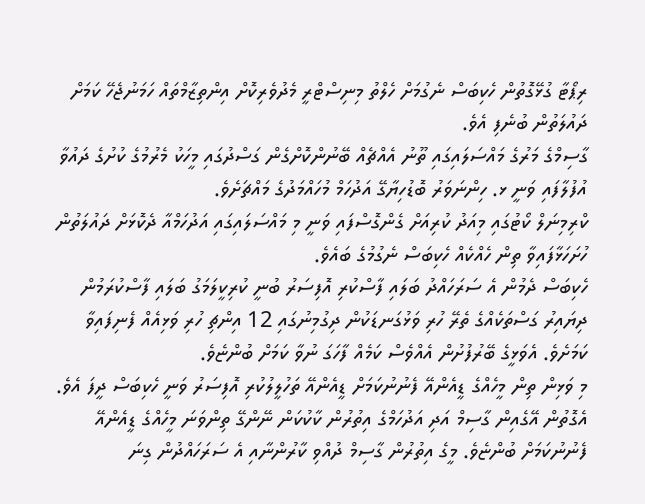ރިޕޯޓާ ގުޅޭގޮތުން ހެކިބަސް ނެގުމަށް ހެލްތު މިނިސްޓްރީ މެދުވެރިކޮށް އިންތިޒާމްތައް ހަމަނުޖެހޭ ކަމަށް ދައުލަތުން ބުނެފި އެވެ.
ގާސިމްގެ މަރުގެ މައްސަލައިގައި ތޫނު އެއްޗެއް ބޭނުންކޮށްގެން ގަސްދުގައި މީހަކު މެރުމުގެ ކުށުގެ ދައުވާ އުފުލާފައި ވަނީ ޅ. ހިންނަވަރު ބޮޑުހިޔާގޭ އަދުހަމް މުހައްމަދުގެ މައްޗަށެވެ.
ކްރިމިނަލް ކޯޓުގައި މިއަދު ކުރިއަށް ގެންގޮސްފައި ވަނީ މި މައްސަލައިގައި އަދުހަމްއާ ދެކޮޅަށް ދައުލަތުން ހުށަހަޅާފައިވާ ތިން ހެއްކެއް ހެކިބަސް ނެގުމުގެ ބައެވެ.
ހެކިބަސް ދެމުން އެ ސަރަހައްދު ބަލައި ފާސްކުރި އޮފިސަރު ބުނީ ކުރިކީލަމަގު ބަލައި ފާސްކުރަމުން ދިޔައިރު ގަސްތަކެއްގެ ތެރޭ ހުރި ވަޅުގަނޑަކުން ދިގުމިނުގައި 12 އިންޗި ހުރި ވަޅިއެއް ފެނިފައިވާ ކަމަށެވެ. އެވަޅީގެ ބޭރުފުށުން އެއްވެސް ކަމެއް ފާހަގަ ނުވާ ކަމަށް ބުންޏެވެ.
މި ވަޅިން ތިން މީހެއްގެ ޑީއެންއޭ ފެނުނުކަމަށް ޑީއެންއޭ ތަހުލީލުކުރި އޮފިސަރު ވަނީ ހެކިބަސް ދީފަ އެވެ. އެގޮތުން އޭގެއިން ގާސިމް އަދި އަދުހަމްގެ އިތުރުން ކާކުކަން ނޭންގޭ ތިންވަނަ މީހެއްގެ ޑީއެންއޭ ފެނުނުކަމަށް ބުންޏެވެ. މީގެ އިތުރުން ގާސިމް ދުއްވި ކާރުންނާއި އެ ސަރަހައްދުން ގިނަ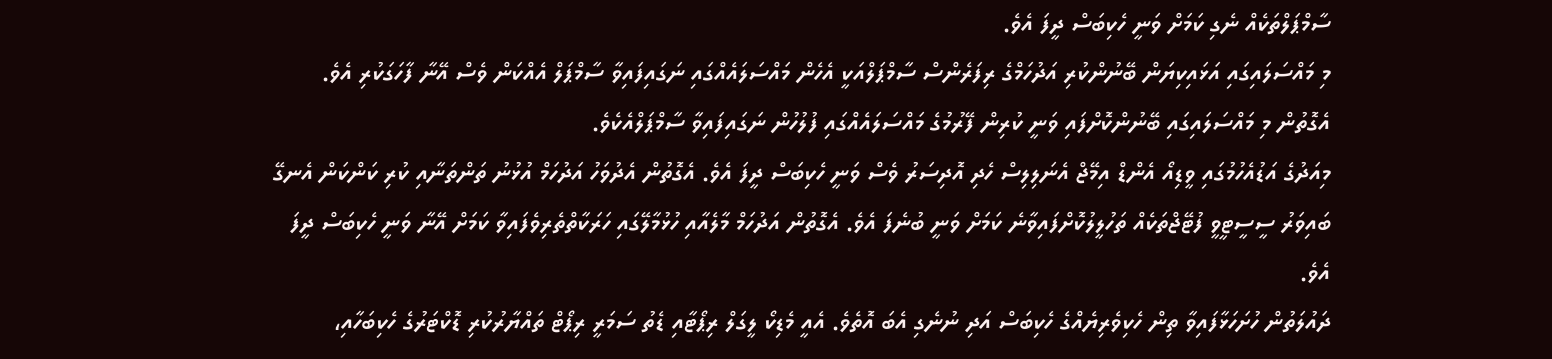ސާމްޕަލްތަކެއް ނެގި ކަމަށް ވަނީ ހެކިބަސް ދީފަ އެވެ.
މި މައްސަލައިގައި އަޅައިކިޔަން ބޭނުންކުރި އަދުހަމްގެ ރިފަރެންސް ސާމްޕަލްއަކީ އެހެން މައްސަލައެއްގައި ނަގައިފައިވާ ސާމްޕަލް އެއްކަން ވެސް އޭނާ ފާހަގަކުރި އެވެ. އެގޮތުން މި މައްސަލައިގައި ބޭނުންކޮށްފައި ވަނީ ކުރިން ފޭރުމުގެ މައްސަލައެއްގައި ފުލުހުން ނަގައިފައިވާ ސާމްޕަލްއެކެވެ.
މިއަދުގެ އަޑުއެހުމުގައި ވީޑިއޯ އެންޑް އިމޭޖް އެނަލިލިސް ހެދި އޮދިސަރު ވެސް ވަނީ ހެކިބަސް ދީފަ އެވެ. އެގޮތުން އެދުވަހު އަދުހަމް އުޅުނު ތަންތަނާއި ކުރި ކަންކަން އެނގޭ ބައިވަރު ސީސީޓީވީ ފުޓޭޖްތަކެއް ތަހުލީލުކޮށްފައިވާނެ ކަމަށް ވަނީ ބުނެފަ އެވެ. އެގޮތުން އަދުހަމް މާލެއާއި ހުޅުމާލޭގައި ހަރަކާތްތެރިވެފައިވާ ކަމަށް އޭނާ ވަނީ ހެކިބަސް ދީފަ އެވެ.
ދައުލަތުން ހުށަހަޅާފައިވާ ތިން ހެކިވެރިޔެއްގެ ހެކިބަސް އަދި ނުނެގި އެބަ އޮތެވެ. އެއީ މެޑިކޯ ލީގަލް ރިޕޯޓާއި ޑެތު ސަމަރީ ރިޕޯޓް ތައްޔާރުކުރި ޑޮކްޓަރުގެ ހެކިބަހާއި،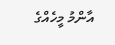އާންމު މީހެއްގެ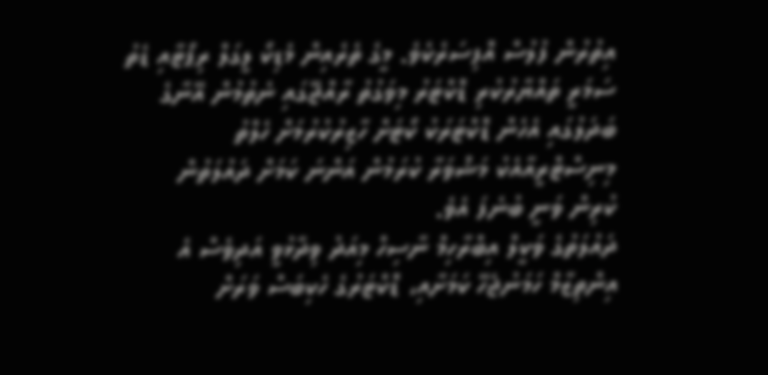އިތުރުން ފުލުސް އޮފިސަރެކެވެ. މީގެ ތެރެއިން މެޑިކޯ ލީގަލް ރިޕޯޓާއި ޑެތު ސަމަރީ ތައްޔާރުކުރި ޑޮކްޓަރު މިވަގުތު ރާއްޖޭގައި ނެތުމުން އޭނާގެ ބަދަލުގައި އެހެން ޑޮކްޓަރަކު ކޯޓަށް ހާޒިރުކުރުމަށް ހެލްތު މިނިސްޓްރީއާއެކު މަޝްވަރާ ކުރަމުން އަންނަ ކަމަށް ދައުލަތުން ކުރިން ވަނީ ބުނެފަ އެވެ.
ދައުލަތުގެ ވަކީލް އިބްރާހިމް ނާސިހް މިއަދު ވިދާޅުވީ އަދިވެސް އެ އިންތިޒާމް ހަމަނުޖެހޭ ކަމަށާއި، ޑޮކްޓަރުގެ ހެކިބަސް ވަރަށް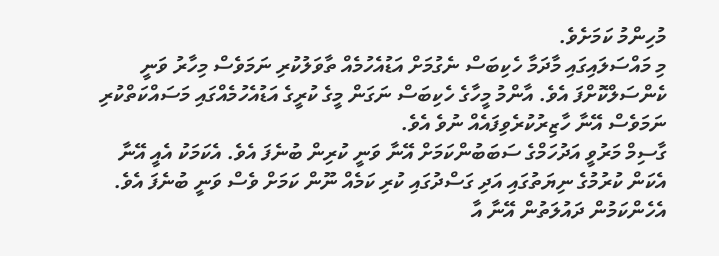މުހިންމު ކަމަށެވެ.
މި މައްސަލައިގައި މާދަމާ ހެކިބަސް ނެގުމަށް އަޑުއެހުމެއް ތާވަލުކުރި ނަމަވެސް މިހާރު ވަނީ ކެންސަލްކޮށްފަ އެވެ. އާންމު މީހާގެ ހެކިބަސް ނަގަން މީގެ ކުރީގެ އަޑުއެހުމެއްގައި މަސައްކަތްކުރި ނަމަވެސް އޭނާ ހާޒިރުކުރެވިފައެއް ނުވެ އެވެ.
ގާސިމް މަރުވީ އަދުހަމްގެ ސަބަބުންކަމަށް އޭނާ ވަނީ ކުރިން ބުނެފަ އެވެ. އެކަމަކު އެއީ އޭނާ އެކަން ކުރުމުގެ ނިޔަތުގައި އަދި ގަސްދުގައި ކުރި ކަމެއް ނޫން ކަމަށް ވެސް ވަނީ ބުނެފަ އެވެ. އެހެންކަމުން ދައުލަތުން އޭނާ އާ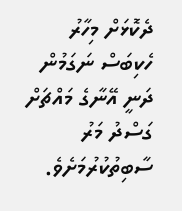ދެކޮޅަށް މިހާރު ހެކިބަސް ނަގަމުން ދަނީ އޭނާގެ މައްޗަށް ގަސްދު މަރު ސާބިތުކުރުމަށެވެ.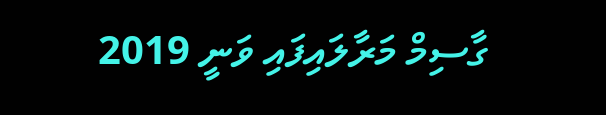ގާސިމް މަރާލައިފައި ވަނީ 2019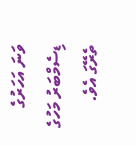ވަނަ އަހަރުގެ ޑިސެމްބަރު މަހުގެ ތެރޭގަ އެވެ.